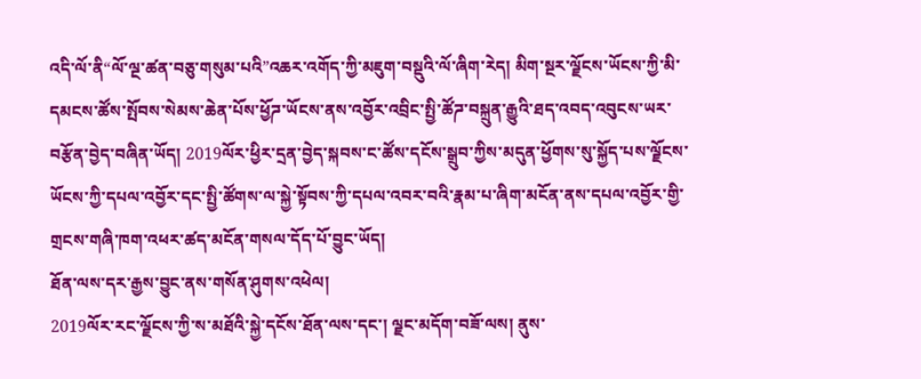འདི་ལོ་ནི“ལོ་ལྔ་ཚན་བཅུ་གསུམ་པའི”འཆར་འགོད་ཀྱི་མཇུག་བསྡུའི་ལོ་ཞིག་རེད། མིག་སྔར་ལྗོངས་ཡོངས་ཀྱི་མི་དམངས་ཚོས་སྤོབས་སེམས་ཆེན་པོས་ཕྱོཌ་ཡོངས་ནས་འབྱོར་འབྲིང་སྤྱི་ཚོཌ་བསྐྲུན་རྒྱུའི་ཐད་འབད་འབུངས་ཡར་བརྩོན་བྱེད་བཞིན་ཡོད། 2019ལོར་ཕྱིར་དྲན་བྱེད་སྐབས་ང་ཚོས་དངོས་སྒྲུབ་ཀྱིས་མདུན་ཕྱོགས་སུ་སྐྱོད་པས་ལྗོངས་ཡོངས་ཀྱི་དཔལ་འབྱོར་དང་སྤྱི་ཚོགས་ལ་སྐྱེ་སྟོབས་ཀྱི་དཔལ་འབར་བའི་རྣམ་པ་ཞིག་མངོན་ནས་དཔལ་འབྱོར་གྱི་གྲངས་གཞི་ཁག་འཕར་ཚད་མངོན་གསལ་དོད་པོ་བྱུང་ཡོད།
ཐོན་ལས་དར་རྒྱས་བྱུང་ནས་གསོན་ཤུགས་འཕེལ།
2019ལོར་རང་ལྗོངས་ཀྱི་ས་མཐོའི་སྐྱེ་དངོས་ཐོན་ལས་དང་། ལྗང་མདོག་བཟོ་ལས། ནུས་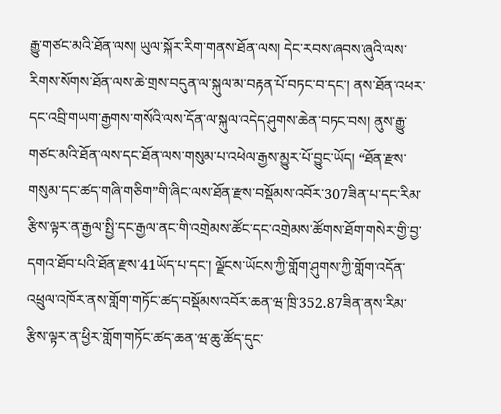རྒྱུ་གཙང་མའི་ཐོན་ལས། ཡུལ་སྐོར་རིག་གནས་ཐོན་ལས། དེང་རབས་ཞབས་ཞུའི་ལས་རིགས་སོགས་ཐོན་ལས་ཆེ་གྲས་བདུན་ལ་སྐུལ་མ་བརྟན་པོ་བཏང་བ་དང་། ནས་ཐོན་འཕར་དང་འབྲི་གཡག་རྒྱགས་གསོའི་ལས་དོན་ལ་སྐུལ་འདེད་ཤུགས་ཆེན་བཏང་བས། ནུས་རྒྱུ་གཙང་མའི་ཐོན་ལས་དང་ཐོན་ལས་གསུམ་པ་འཕེལ་རྒྱས་མྱུར་པོ་བྱུང་ཡོད། “ཐོན་རྫས་གསུམ་དང་ཚད་གཞི་གཅིག”གི་ཞིང་ལས་ཐོན་རྫས་བསྡོམས་འབོར་307ཟིན་པ་དང་རིམ་རྩིས་ལྟར་ན་རྒྱལ་སྤྱི་དང་རྒྱལ་ནང་གི་འགྲེམས་ཚོང་དང་འགྲེམས་ཚོགས་ཐོག་གསེར་གྱི་བྱ་དགའ་ཐོབ་པའི་ཐོན་རྫས་41ཡོད་པ་དང་། ལྗོངས་ཡོངས་ཀྱི་གློག་ཤུགས་ཀྱི་གློག་འདོན་འཕྲུལ་འཁོར་ནས་གློག་གཏོང་ཚད་བསྡོམས་འབོར་ཆན་ཝ་ཁྲི་352.87ཟིན་ནས་རིམ་རྩིས་ལྟར་ན་ཕྱིར་གློག་གཏོང་ཚད་ཆན་ཝ་ཆུ་ཚོད་དུང་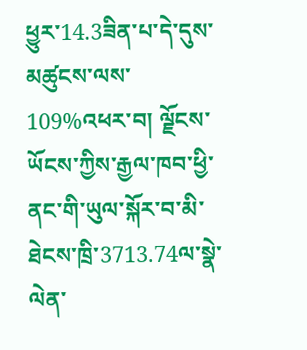ཕྱུར་14.3ཟིན་པ་དེ་དུས་མཚུངས་ལས་109%འཕར་བ། ལྗོངས་ཡོངས་ཀྱིས་རྒྱལ་ཁབ་ཕྱི་ནང་གི་ཡུལ་སྐོར་བ་མི་ཐེངས་ཁྲི་3713.74ལ་སྣེ་ལེན་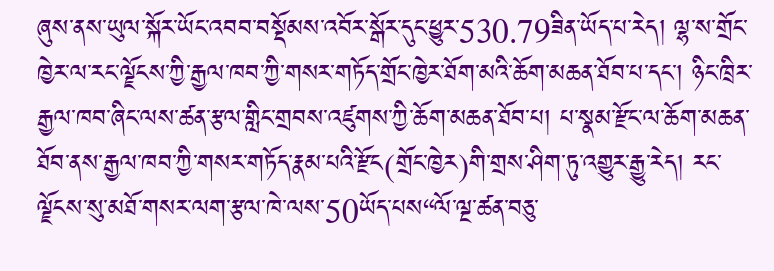ཞུས་ནས་ཡུལ་སྐོར་ཡོང་འབབ་བསྡོམས་འབོར་སྒོར་དུང་ཕྱུར་530.79ཟིན་ཡོད་པ་རེད། ལྷ་ས་གྲོང་ཁྱེར་ལ་རང་ལྗོངས་ཀྱི་རྒྱལ་ཁབ་ཀྱི་གསར་གཏོད་གྲོང་ཁྱེར་ཐོག་མའི་ཆོག་མཆན་ཐོབ་པ་དང་། ཉིང་ཁྲིར་རྒྱལ་ཁབ་ཞིང་ལས་ཚན་རྩལ་གླིང་གྲབས་འཛུགས་ཀྱི་ཆོག་མཆན་ཐོབ་པ། པ་སྣམ་རྫོང་ལ་ཆོག་མཆན་ཐོབ་ནས་རྒྱལ་ཁབ་ཀྱི་གསར་གཏོད་རྣམ་པའི་རྫོང(གྲོང་ཁྱེར)གི་གྲས་ཤིག་ཏུ་འགྱུར་རྒྱུ་རེད། རང་ལྗོངས་སུ་མཐོ་གསར་ལག་རྩལ་ཁེ་ལས་50ཡོད་པས“ལོ་ལྔ་ཚན་བཅུ་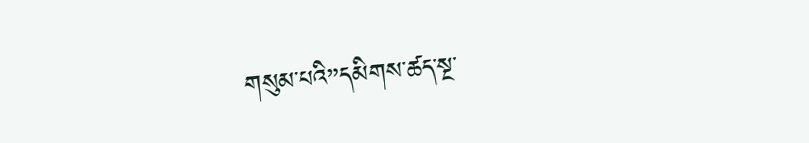གསུམ་པའི”དམིགས་ཚད་སྔ་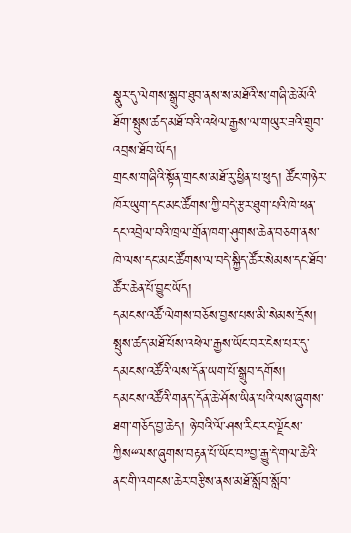སྣུར་དུ་ལེགས་སྒྲུབ་ཐུབ་ནས་ས་མཐོའི་ས་གཞི་ཆེ་མོའི་ཐོག་སྤུས་ཚད་མཐོ་བའི་འཕེལ་རྒྱས་ལ་གཡུར་ཟའི་གྲུབ་འབྲས་ཐོབ་ཡོད།
གྲངས་གཞིའི་སྟོན་གྲངས་མཐོ་རུ་ཕྱིན་པ་ཕུད། ཚོང་གཉེར་ཁོར་ཡུག་དང་མང་ཚོགས་ཀྱི་བདེ་རྩར་ཐུག་པའི་ཁེ་ཕན་དང་འབྲེལ་བའི་ཁྲལ་གྲོན་ཁག་ཤུགས་ཆེན་བཅག་ནས་ཁེ་ལས་དང་མང་ཚོགས་ལ་བདེ་སྐྱིད་ཚོར་སེམས་དང་ཐོབ་ཚོར་ཆེན་པོ་བྱུང་ཡོད།
དམངས་འཚོ་ལེགས་བཅོས་བྱས་པས་མི་སེམས་དྲོས།
སྤུས་ཚད་མཐོ་པོས་འཕེལ་རྒྱས་ཡོང་བར་ངེས་པར་དུ་དམངས་འཚོའི་ལས་དོན་ཡག་པོ་སྒྲུབ་དགོས།
དམངས་འཚོའི་གནད་དོན་ཆེ་ཤོས་ཡིན་པའི་ལས་ཞུགས་ཐག་གཅོད་བྱ་ཆེད། ཉེ་བའི་ལོ་ཤས་རིང་རང་ལྗོངས་ཀྱིས“ལས་ཞུགས་བརྟན་པོ་ཡོང་བ”བྱ་རྒྱུ་དེ་གལ་ཆེའི་ནང་གི་འགངས་ཆེར་བརྩིས་ནས་མཐོ་སློབ་སློབ་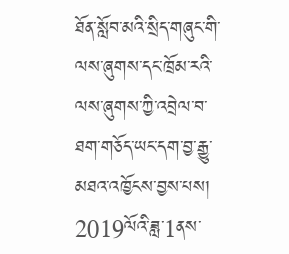ཐོན་སློབ་མའི་སྲིད་གཞུང་གི་ལས་ཞུགས་དང་ཁྲོམ་རའི་ལས་ཞུགས་ཀྱི་འབྲེལ་བ་ཐག་གཅོད་ཡང་དག་བྱ་རྒྱུ་མཐའ་འཁྱོངས་བྱས་པས། 2019ལོའི་ཟླ་1ནས་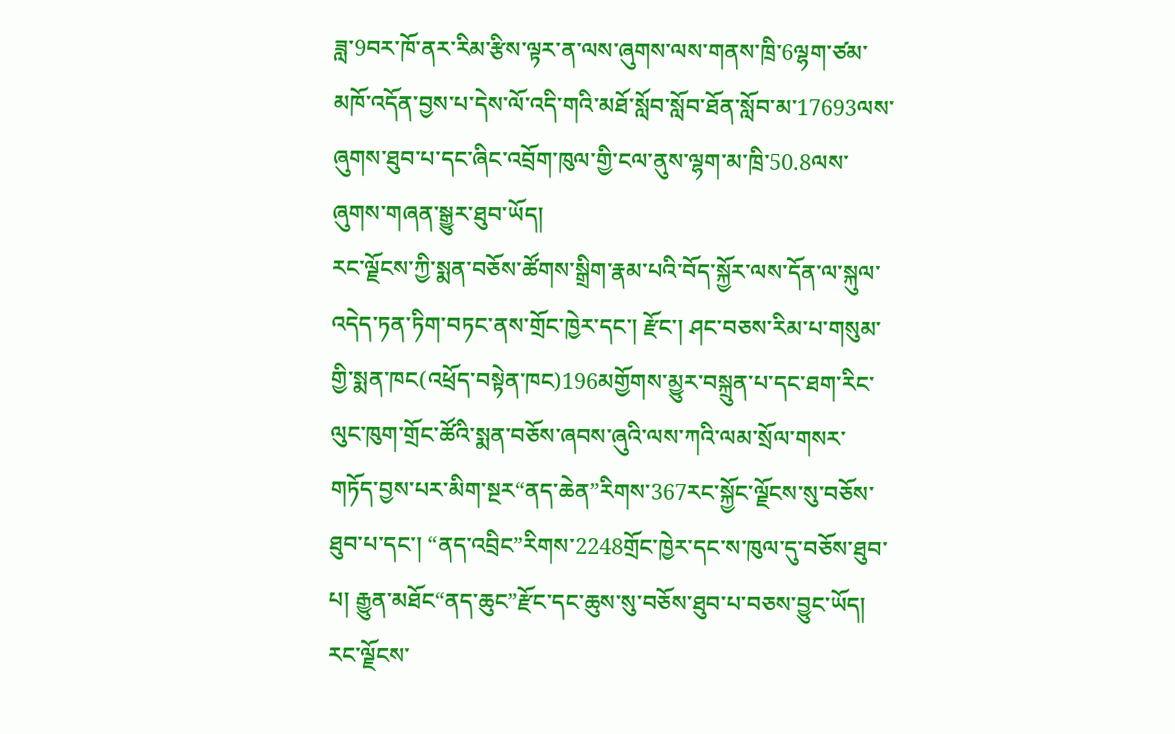ཟླ་9བར་ཁོ་ནར་རིམ་རྩིས་ལྟར་ན་ལས་ཞུགས་ལས་གནས་ཁྲི་6ལྷག་ཙམ་མཁོ་འདོན་བྱས་པ་དེས་ལོ་འདི་གའི་མཐོ་སློབ་སློབ་ཐོན་སློབ་མ་17693ལས་ཞུགས་ཐུབ་པ་དང་ཞིང་འབྲོག་ཁུལ་གྱི་ངལ་ནུས་ལྷག་མ་ཁྲི་50.8ལས་ཞུགས་གཞན་སྒྱུར་ཐུབ་ཡོད།
རང་ལྗོངས་ཀྱི་སྨན་བཅོས་ཚོགས་སྒྲིག་རྣམ་པའི་བོད་སྐྱོར་ལས་དོན་ལ་སྐུལ་འདེད་ཏན་ཏིག་བཏང་ནས་གྲོང་ཁྱེར་དང་། རྫོང་། ཤང་བཅས་རིམ་པ་གསུམ་གྱི་སྨན་ཁང(འཕྲོད་བསྟེན་ཁང)196མགྱོགས་མྱུར་བསྐྲུན་པ་དང་ཐག་རིང་ལུང་ཁུག་གྲོང་ཚོའི་སྨན་བཅོས་ཞབས་ཞུའི་ལས་ཀའི་ལམ་སྲོལ་གསར་གཏོད་བྱས་པར་མིག་སྔར“ནད་ཆེན”རིགས་367རང་སྐྱོང་ལྗོངས་སུ་བཅོས་ཐུབ་པ་དང་། “ནད་འབྲིང”རིགས་2248གྲོང་ཁྱེར་དང་ས་ཁུལ་དུ་བཅོས་ཐུབ་པ། རྒྱུན་མཐོང“ནད་ཆུང”རྫོང་དང་ཆུས་སུ་བཅོས་ཐུབ་པ་བཅས་བྱུང་ཡོད།
རང་ལྗོངས་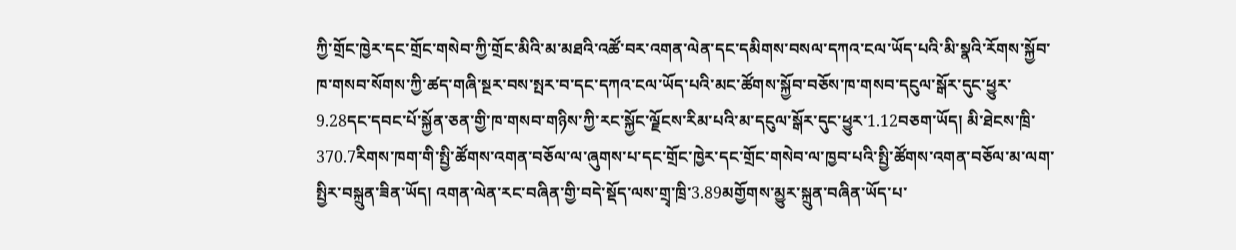ཀྱི་གྲོང་ཁྱེར་དང་གྲོང་གསེབ་ཀྱི་གྲོང་མིའི་མ་མཐའི་འཚོ་བར་འགན་ལེན་དང་དམིགས་བསལ་དཀའ་ངལ་ཡོད་པའི་མི་སྣའི་རོགས་སྐྱོབ་ཁ་གསབ་སོགས་ཀྱི་ཚད་གཞི་སྔར་བས་སྤར་བ་དང་དཀའ་ངལ་ཡོད་པའི་མང་ཚོགས་སྐྱོབ་བཅོས་ཁ་གསབ་དངུལ་སྒོར་དུང་ཕྱུར་9.28དང་དབང་པོ་སྐྱོན་ཅན་གྱི་ཁ་གསབ་གཉིས་ཀྱི་རང་སྐྱོང་ལྗོངས་རིམ་པའི་མ་དངུལ་སྒོར་དུང་ཕྱུར་1.12བཅག་ཡོད། མི་ཐེངས་ཁྲི་370.7རིགས་ཁག་གི་སྤྱི་ཚོགས་འགན་བཅོལ་ལ་ཞུགས་པ་དང་གྲོང་ཁྱེར་དང་གྲོང་གསེབ་ལ་ཁྱབ་པའི་སྤྱི་ཚོགས་འགན་བཅོལ་མ་ལག་སྤྱིར་བསྐྲུན་ཟིན་ཡོད། འགན་ལེན་རང་བཞིན་གྱི་བདེ་སྡོད་ལས་གྲྭ་ཁྲི་3.89མགྱོགས་མྱུར་སྐྲུན་བཞིན་ཡོད་པ་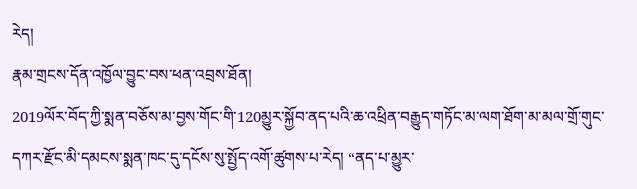རེད།
རྣམ་གྲངས་དོན་འཁྱོལ་བྱུང་བས་ཕན་འབྲས་ཐོན།
2019ལོར་བོད་ཀྱི་སྨན་བཅོས་མ་བྱས་གོང་གི་120མྱུར་སྐྱོབ་ནད་པའི་ཆ་འཕྲིན་བརྒྱུད་གཏོང་མ་ལག་ཐོག་མ་མལ་གྲོ་གུང་དཀར་རྫོང་མི་དམངས་སྨན་ཁང་དུ་དངོས་སུ་སྤྱོད་འགོ་ཚུགས་པ་རེད། “ནད་པ་མྱུར་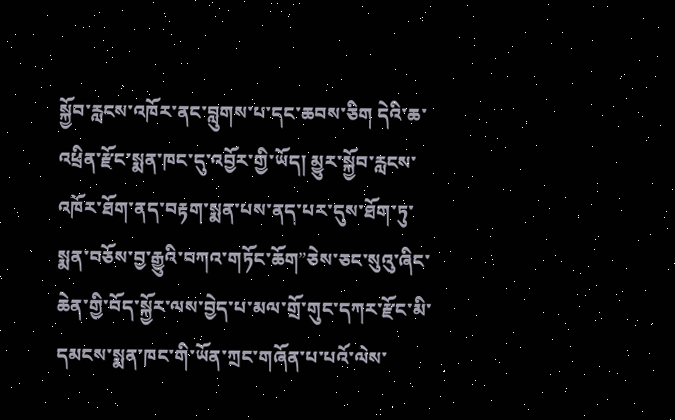སྐྱོབ་རླངས་འཁོར་ནང་བླུགས་པ་དང་ཆབས་ཅིག དེའི་ཆ་འཕྲིན་རྫོང་སྨན་ཁང་དུ་འབྱོར་གྱི་ཡོད། མྱུར་སྐྱོབ་རླངས་འཁོར་ཐོག་ནད་བརྟག་སྨན་པས་ནད་པར་དུས་ཐོག་ཏུ་སྨན་བཅོས་བྱ་རྒྱུའི་བཀའ་གཏོང་ཆོག”ཅེས་ཅང་སུའུ་ཞིང་ཆེན་གྱི་བོད་སྐྱོར་ལས་བྱེད་པ་མལ་གྲོ་གུང་དཀར་རྫོང་མི་དམངས་སྨན་ཁང་གི་ཡོན་ཀྲང་གཞོན་པ་པའོ་ལེས་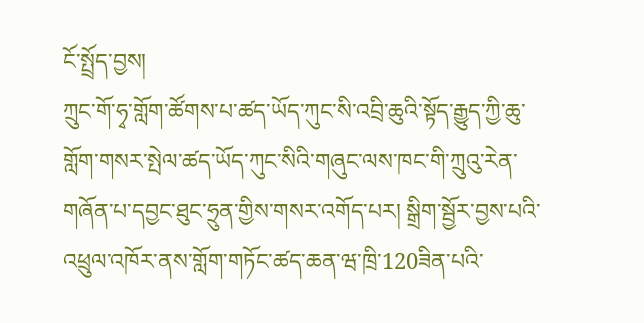ངོ་སྤྲོད་བྱས།
ཀྲུང་གོ་ཧྭ་གློག་ཚོགས་པ་ཚད་ཡོད་ཀུང་སི་འབྲི་ཆུའི་སྟོད་རྒྱུད་ཀྱི་ཆུ་གློག་གསར་སྤེལ་ཚད་ཡོད་ཀུང་སིའི་གཞུང་ལས་ཁང་གི་ཀྲུའུ་རེན་གཞོན་པ་དབྱང་ཐུང་ཧྲུན་གྱིས་གསར་འགོད་པར། སྒྲིག་སྦྱོར་བྱས་པའི་འཕྲུལ་འཁོར་ནས་གློག་གཏོང་ཚད་ཆན་ཝ་ཁྲི་120ཟིན་པའི་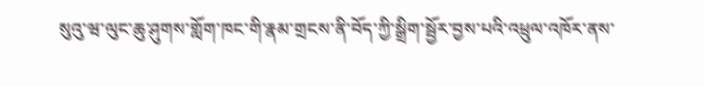སུའུ་ཝ་ལུང་ཆུ་ཤུགས་གློག་ཁང་གི་རྣམ་གྲངས་ནི་བོད་ཀྱི་སྒྲིག་སྦྱོར་བྱས་པའི་འཕྲུལ་འཁོར་ནས་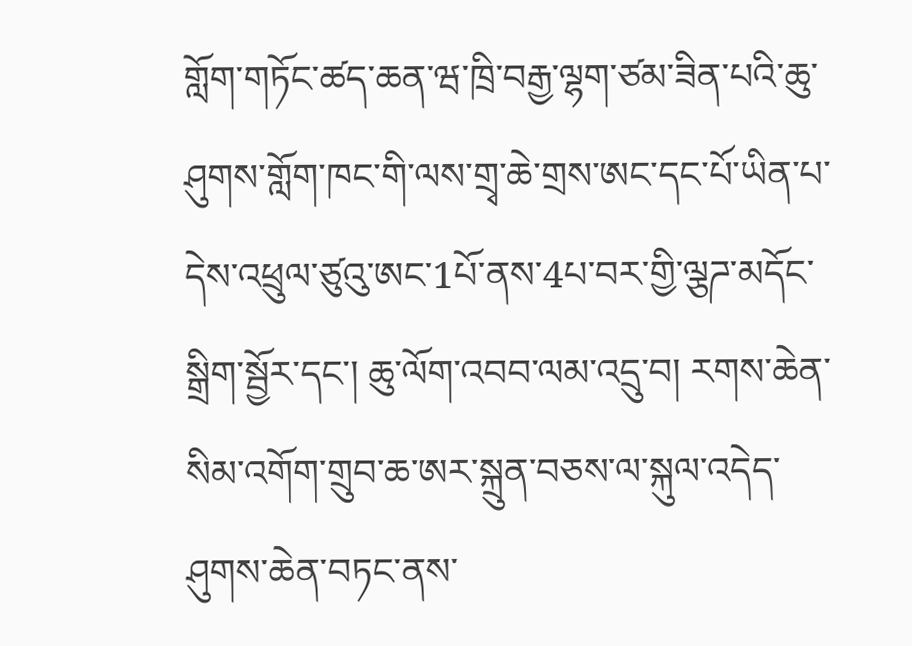གློག་གཏོང་ཚད་ཆན་ཝ་ཁྲི་བརྒྱ་ལྷག་ཙམ་ཟིན་པའི་ཆུ་ཤུགས་གློག་ཁང་གི་ལས་གྲྭ་ཆེ་གྲས་ཨང་དང་པོ་ཡིན་པ་དེས་འཕྲུལ་ཙུའུ་ཨང་1པོ་ནས་4པ་བར་གྱི་ལྕཌ་མདོང་སྒྲིག་སྦྱོར་དང་། ཆུ་ལོག་འབབ་ལམ་འདྲུ་བ། རགས་ཆེན་སིམ་འགོག་གྲུབ་ཆ་ཨར་སྐྲུན་བཅས་ལ་སྐུལ་འདེད་ཤུགས་ཆེན་བཏང་ནས་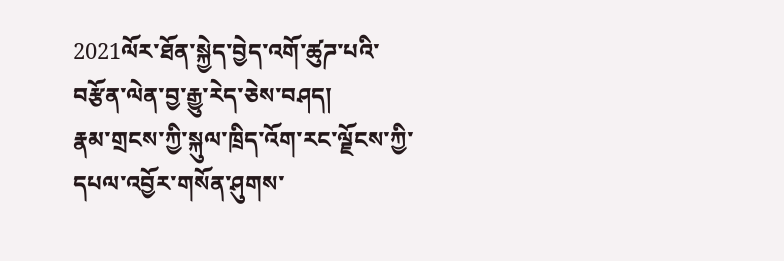2021ལོར་ཐོན་སྐྱེད་བྱེད་འགོ་ཚུཌ་པའི་བརྩོན་ལེན་བྱ་རྒྱུ་རེད་ཅེས་བཤད།
རྣམ་གྲངས་ཀྱི་སྐུལ་ཁྲིད་འོག་རང་ལྗོངས་ཀྱི་དཔལ་འབྱོར་གསོན་ཤུགས་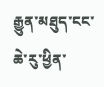རྒྱུན་མཐུད་ངང་ཆེ་རུ་ཕྱིན་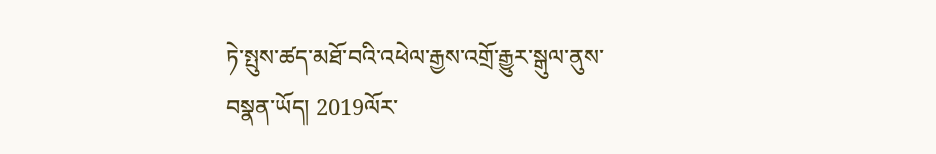ཏེ་སྤུས་ཚད་མཐོ་བའི་འཕེལ་རྒྱས་འགྲོ་རྒྱུར་སྒུལ་ནུས་བསྣན་ཡོད། 2019ལོར་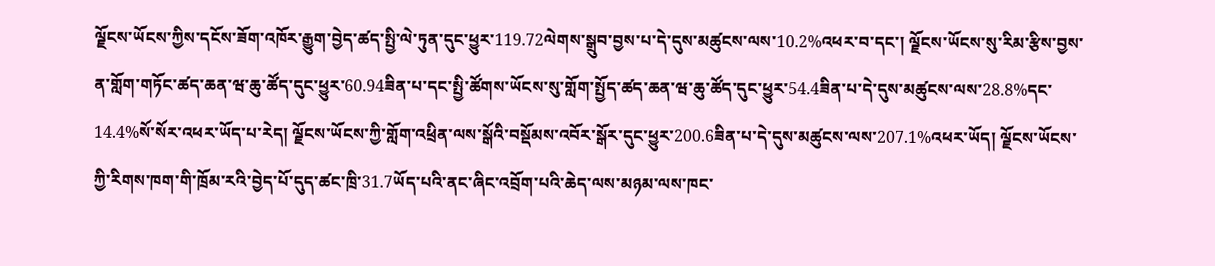ལྗོངས་ཡོངས་ཀྱིས་དངོས་ཟོག་འཁོར་རྒྱུག་བྱེད་ཚད་སྤྱི་ལེ་ཏུན་དུང་ཕྱུར་119.72ལེགས་སྒྲུབ་བྱས་པ་དེ་དུས་མཚུངས་ལས་10.2%འཕར་བ་དང་། ལྗོངས་ཡོངས་སུ་རིམ་རྩིས་བྱས་ན་གློག་གཏོང་ཚད་ཆན་ཝ་ཆུ་ཚོད་དུང་ཕྱུར་60.94ཟིན་པ་དང་སྤྱི་ཚོགས་ཡོངས་སུ་གློག་སྤྱོད་ཚད་ཆན་ཝ་ཆུ་ཚོད་དུང་ཕྱུར་54.4ཟིན་པ་དེ་དུས་མཚུངས་ལས་28.8%དང་14.4%སོ་སོར་འཕར་ཡོད་པ་རེད། ལྗོངས་ཡོངས་ཀྱི་གློག་འཕྲིན་ལས་སྒོའི་བསྡོམས་འབོར་སྒོར་དུང་ཕྱུར་200.6ཟིན་པ་དེ་དུས་མཚུངས་ལས་207.1%འཕར་ཡོད། ལྗོངས་ཡོངས་ཀྱི་རིགས་ཁག་གི་ཁྲོམ་རའི་བྱེད་པོ་དུད་ཚང་ཁྲི་31.7ཡོད་པའི་ནང་ཞིང་འབྲོག་པའི་ཆེད་ལས་མཉམ་ལས་ཁང་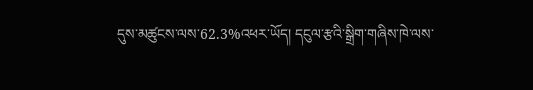དུས་མཚུངས་ལས་62.3%འཕར་ཡོད། དངུལ་རྩའི་སྒྲིག་གཞིས་ཁེ་ལས་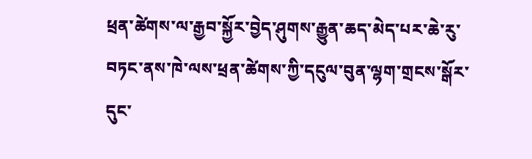ཕྲན་ཚེགས་ལ་རྒྱབ་སྐྱོར་བྱེད་ཤུགས་རྒྱུན་ཆད་མེད་པར་ཆེ་རུ་བཏང་ནས་ཁེ་ལས་ཕྲན་ཚེགས་ཀྱི་དངུལ་བུན་ལྷག་གྲངས་སྒོར་དུང་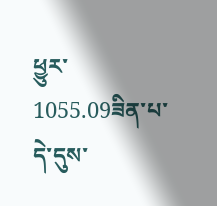ཕྱུར་1055.09ཟིན་པ་དེ་དུས་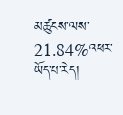མཚུངས་ལས་21.84%འཕར་ཡོད་པ་རེད།